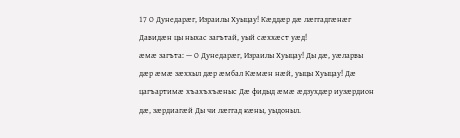17 О Дунедарӕг, Израилы Хуыцау! Кӕддӕр дӕ лӕггадгӕнӕг Давидӕн цы ныхас загътай, уый сӕххӕст уӕд!
ӕмӕ загъта: — О Дунедарӕг, Израилы Хуыцау! Ды дӕ, уӕларвы дӕр ӕмӕ зӕххыл дӕр ӕмбал Кӕмӕн нӕй, уыцы Хуыцау! Дӕ цагъартимӕ хъахъхъӕныс Дӕ фидыд ӕмӕ ӕдзухдӕр иузӕрдион дӕ, зӕрдиагӕй Ды чи лӕггад кӕны, уыдоныл.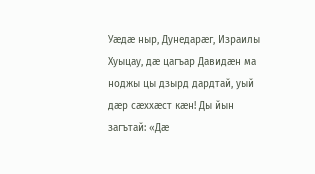Уӕдӕ ныр, Дунедарӕг, Израилы Хуыцау, дӕ цагъар Давидӕн ма ноджы цы дзырд дардтай, уый дӕр сӕххӕст кӕн! Ды йын загътай: «Дӕ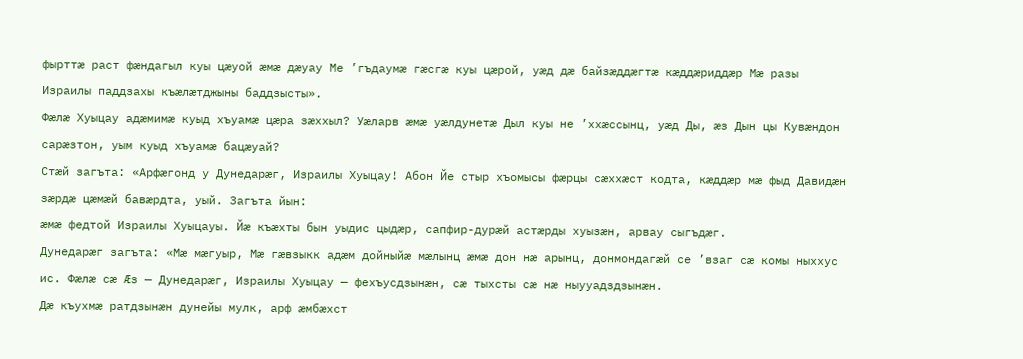фырттӕ раст фӕндагыл куы цӕуой ӕмӕ дӕуау Ме ’гъдаумӕ гӕсгӕ куы цӕрой, уӕд дӕ байзӕддӕгтӕ кӕддӕриддӕр Мӕ разы Израилы паддзахы къӕлӕтджыны баддзысты».
Фӕлӕ Хуыцау адӕмимӕ куыд хъуамӕ цӕра зӕххыл? Уӕларв ӕмӕ уӕлдунетӕ Дыл куы не ’ххӕссынц, уӕд Ды, ӕз Дын цы Кувӕндон сарӕзтон, уым куыд хъуамӕ бацӕуай?
Стӕй загъта: «Арфӕгонд у Дунедарӕг, Израилы Хуыцау! Абон Йе стыр хъомысы фӕрцы сӕххӕст кодта, кӕддӕр мӕ фыд Давидӕн зӕрдӕ цӕмӕй бавӕрдта, уый. Загъта йын:
ӕмӕ федтой Израилы Хуыцауы. Йӕ къӕхты бын уыдис цыдӕр, сапфир-дурӕй астӕрды хуызӕн, арвау сыгъдӕг.
Дунедарӕг загъта: «Мӕ мӕгуыр, Мӕ гӕвзыкк адӕм дойныйӕ мӕлынц ӕмӕ дон нӕ арынц, донмондагӕй се ’взаг сӕ комы ныххус ис. Фӕлӕ сӕ Ӕз — Дунедарӕг, Израилы Хуыцау — фехъусдзынӕн, сӕ тыхсты сӕ нӕ ныууадздзынӕн.
Дӕ къухмӕ ратдзынӕн дунейы мулк, арф ӕмбӕхст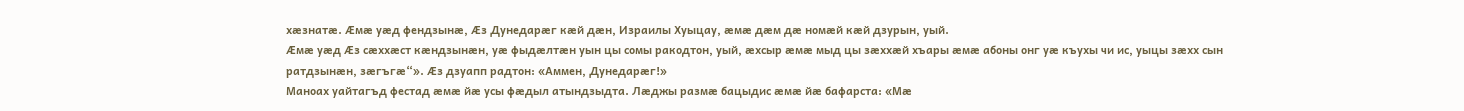хӕзнатӕ. Ӕмӕ уӕд фендзынӕ, Ӕз Дунедарӕг кӕй дӕн, Израилы Хуыцау, ӕмӕ дӕм дӕ номӕй кӕй дзурын, уый.
Ӕмӕ уӕд Ӕз сӕххӕст кӕндзынӕн, уӕ фыдӕлтӕн уын цы сомы ракодтон, уый, ӕхсыр ӕмӕ мыд цы зӕххӕй хъары ӕмӕ абоны онг уӕ къухы чи ис, уыцы зӕхх сын ратдзынӕн, зӕгъгӕ“». Ӕз дзуапп радтон: «Аммен, Дунедарӕг!»
Маноах уайтагъд фестад ӕмӕ йӕ усы фӕдыл атындзыдта. Лӕджы размӕ бацыдис ӕмӕ йӕ бафарста: «Мӕ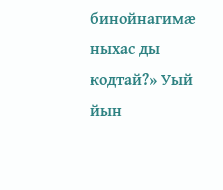бинойнагимӕ ныхас ды кодтай?» Уый йын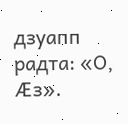дзуапп радта: «О, Ӕз».